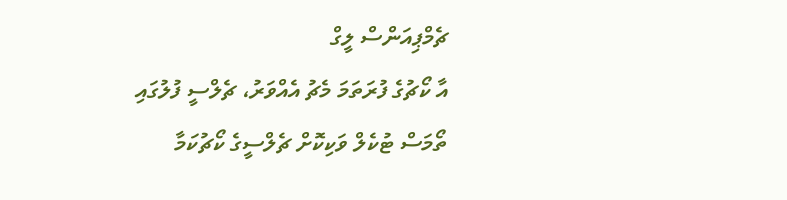ޗެމްޕިއަންސް ލީގް
އާ ކޯޗުގެ ފުރަތަމަ މެޗު އެއްވަރު، ޗެލްސީ ފުލުގައި
ތޯމަސް ޓުކެލް ވަކިކޮށް ޗެލްސީގެ ކޯޗުކަމާ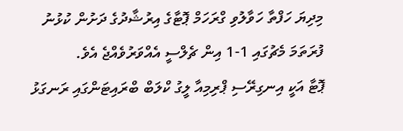މިދިޔަ ހަފްތާ ހަވާލުވި ގްރަހަމް ޕޮޓާގެ އިރުޝާދުގެ ދަށުން ކުޅުނު ފުރަތަމަ މެޗުގައި 1-1 އިން ޗެލްސީ އެއްވަރުވެއްޖެ އެވެ.
ޕޮޓާ އަކީ އިނގިރޭސި ޕްރިމިއާ ލީގު ކްލަބް ބްރައިޓަންގައި ރަނގަޅު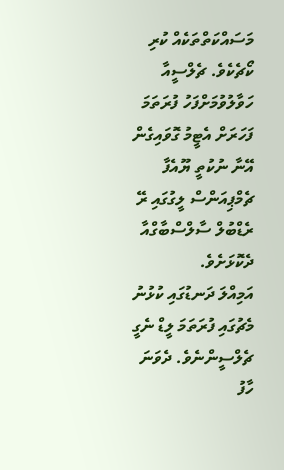މަސައްކަތްތަކެއް ކުރި ކޯޗެކެވެ. ޗެލްސީއާ ހަވާލުވުމަށްފަހު ފުރަތަމަ ފަހަރަށް އެޓީމު ގޮވައިގެން އޭނާ ނުކުތީ ޔޫއެފާ ޗެމްޕިއަންސް ލީގުގައި ރޭ ރެޑްބުލް ސާލްސްބާގްއާ ދެކޮޅަށެވެ.
އަމިއްލަ ދަނޑުގައި ކުޅުނު މެޗުގައި ފުރަތަމަ ލީޑް ނެގީ ޗެލްސީންނެވެ. ދެވަނަ ހާފު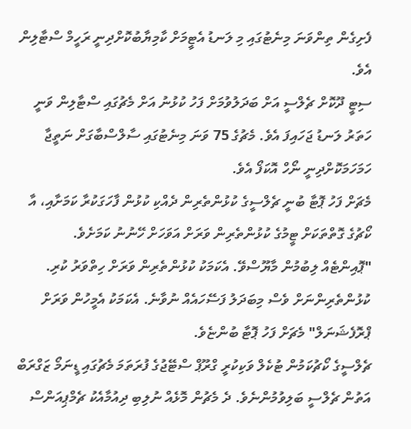ފެށިގެން ތިންވަނަ މިނެޓުގައި މި ލަނޑު އެޓީމަށް ކާމިޔާބުކޮށްދިނީ ރަހީމް ސްޓާލިން އެވެ.
ސިޓީ ދޫކޮށް ޗެލްސީ އަށް ބަދަލުވުމަށް ފަހު ކުޅުނު އަށް މެޗުގައި ސްޓާލިން ވަނީ ހަތަރު ލަނޑު ޖަހައިފަ އެވެ. މެޗުގެ 75 ވަނަ މިނެޓުގައި ސާލްސްބާގަށް ނަތީޖާ ހަމަހަމަކޮށްދިނީ ނޯހް އޮކަފޯ އެވެ.
މެޗަށް ފަހު ޕޮޓާ ބުނީ ޗެލްސީގެ ކުޅުންތެރިން ދެއްކި ކުޅުން ފާހަގަކުރާ ކަމަށާއި، އާ ކޯޗުގެ ގޮތްތަކަށް ޓީމުގެ ކުޅުންތެރިން ވަރަށް އަވަހަށް ހޭނުނު ކަމަށެވެ.
"ޕޮއިންޓެއް ލިބުމުން މާޔޫސްވޭ. އެކަމަކު ކުޅުންތެރިން ވަރަށް ހިތްވަރު ކުރި. ކުޅުންތެރިންނަށް ވެސް މިބަދަލު ފަސޭހައެއް ނުވާނެ. އެކަމަކު އެމީހުން ވަރަށް ޕްރޮފެޝަނަލް" މެޗަށް ފަހު ޕޮޓާ ބުންޏެވެ.
ޗެލްސީގެ ކޯޗުކަމުން ޓުކެލް ވަކިކުރީ ގްރޫޕް ސްޓޭޖުގެ ފުރަތަމަ މެޗުގައި ޑީނަމޯ ޒަގްރަބް އަތުން ޗެލްސީ ބަލިވުމުންނެވެ. ދެ މެޗުން މޮޅެއް ނުލިބި ދިއުމާއެކު ޗެމްޕިއަންސް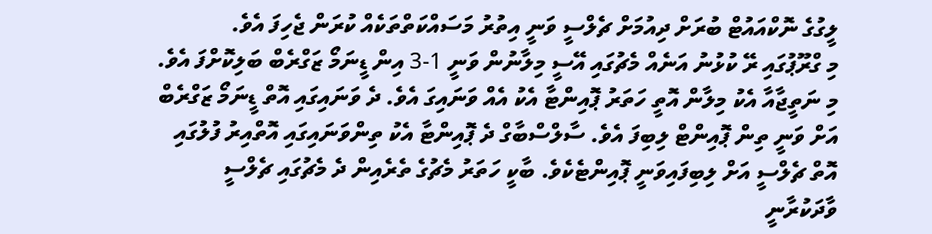ލީގުގެ ނޮކްއައުޓް ބުރަށް ދިއުމަށް ޗެލްސީ ވަނީ އިތުރު މަސައްކަތްތަކެއް ކުރަން ޖެހިފަ އެވެ.
މި ގްރޫޕުގައި ރޭ ކުޅުނު އަނެއް މެޗުގައި އޭސީ މިލާނުން ވަނީ 1-3 އިން ޑީނަމޯ ޒަގްރެބް ބަލިކޮށްފަ އެވެ. މި ނަތީޖާއާ އެކު މިލާން އޮތީ ހަތަރު ޕޮއިންޓާ އެކު އެއް ވަނައިގަ އެވެ. ދެ ވަނައިގައި އޮތް ޑީނަމޯ ޒަގްރެބް އަށް ވަނީ ތިން ޕޮއިންޓް ލިބިފަ އެވެ. ސާލްސްބާގް ދެ ޕޮއިންޓާ އެކު ތިންވަނައިގައި އޮތްއިރު ފުލުގައި އޮތް ޗެލްސީ އަށް ލިބިފައިވަނީ ޕޮއިންޓެކެވެ. ބާކީ ހަތަރު މެޗުގެ ތެރެއިން ދެ މެޗުގައި ޗެލްސީ ވާދަކުރާނީ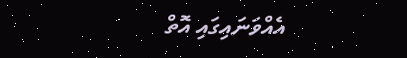އެއްވަނައިގައި އޮތް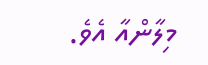މިލާންއާ އެވެ.